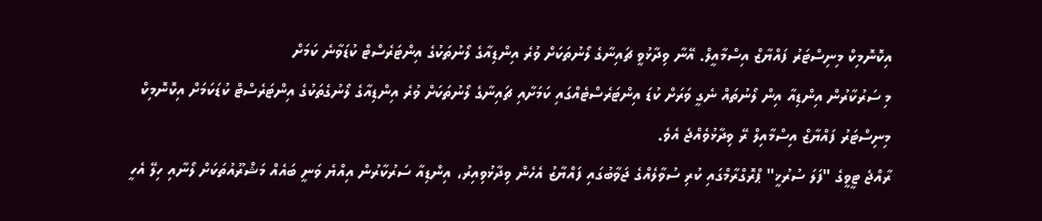އިކޮނޮމިކް މިނިސްޓަރު ފައްޔާޒް އިސްމާއީލް. އޭނާ ވިދާޅުވީ ޗައިނާގެ ލޯނުތަކަށް ވުރެ އިންޑިއާގެ ލޯނުތަކުގެ އިންޓަރެސްޓް ކުޑަވާނެ ކަމަށް
މި ސަރުކާރުން އިންޑިއާ އިން ލޯނުތައް ނެގީ ވަރަށް ކުޑަ އިންޓަރެސްޓެއްގައި ކަމަށާއި ޗައިނާގެ ލޯނުތަކަށް ވުރެ އިންޑިއާގެ ލޯނުގެތަކުގެ އިންޓަރެސްޓް ކުޑަކަމަށް އިކޮނޮމިކް މިނިސްޓަރު ފައްޔާޒް އިސްމާއިލް ރޭ ވިދާޅުވެއްޖެ އެވެ.
ރާއްޖެ ޓީވީގެ "ފަލަ ސުރުޚީ" ޕްރޮގްރާމްގައި ކުރި ސުވާލެއްގެ ޖަވާބުގައި ފައްޔާޒު އެހެން ވިދާޅުވިއިރު، އިންޑިއާ ސަރުކާރުން އިއްޔެ ވަނީ ބައެއް މަޝްރޫއުތަކަށް ލޯނާއި ހިލޭ އެހީ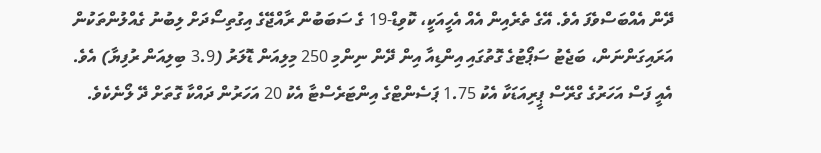ދޭން އެއްބަސްވެފަ އެވެ. އޭގެ ތެރެއިން އެއް އެހީއަކީ، ކޮވިޑް-19 ގެ ސަބަބުން ރާއްޖޭގެ އިގުތިސޯދަށް ލިބުނު ގެއްލުންތަކުން އަރައިގަންނަން، ބަޖެޓު ސަޕޯޓުގެ ގޮތުގައި އިންޑިއާ އިން ދޭން ނިންމި 250 މިލިއަން ޑޮލަރު (3.9 ބިލިއަން ރުފިޔާ) އެވެ. އެއީ ފަސް އަހަރުގެ ގްރޭސް ޕީރިއަޑަކާ އެކު 1.75 ޕަސެންޓްގެ އިންޓަރެސްޓާ އެކު 20 އަހަރުން ދައްކާ ގޮތަށް ދޭ ލޯނެކެވެ.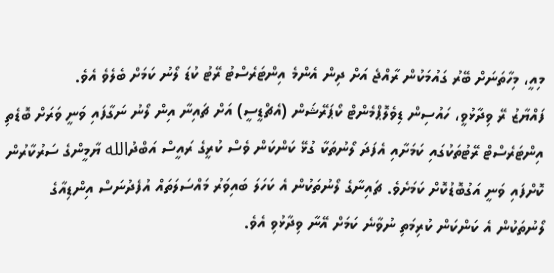މިއީ، މިހާތަނަށް ބޭރު ގައުމަކުން ރާއްޖެ އަށް ދިން އެންމެ އިންޓަރެސްޓު ރޭޓު ކުޑަ ލޯނު ކަމަށް ބެލެވެ އެވެ.
ފައްޔާޒު ރޭ ވިދާޅުވީ، ހައުސިން ޑިވެލޮޕްމެންޓް ކޯޕަރޭޝަން (އެޗްޑީސީ) އަށް ޗައިނާ އިން ލޯނު ނަގާފައި ވަނީ ވަރަށް ބޮޑެތި އިންޓަރެސްޓް ރޭޓުތަކުގައި ކަމަށާއި އެފަދަ ލޯނުތަކާ ގުޅޭ ކަންކަން ވެސް ކުރީގެ ރައީސް އަބްދުالله ޔާމީންގެ ސަރުކާރުން ކޮށްފައި ވަނީ އަގުބޮޑުކޮށް ކަމަށެވެ. ޗައިނާގެ ލޯނުތަކުން އެ ކަހަލަ ބައިވަރު މައްސަލަތައް އުފެދުނަސް އިންޑިއާގެ ލޯނުތަކުން އެ ކަންކަން ކުރިމަތި ނުވާނެ ކަމަށް އޭނާ ވިދާޅުވި އެވެ.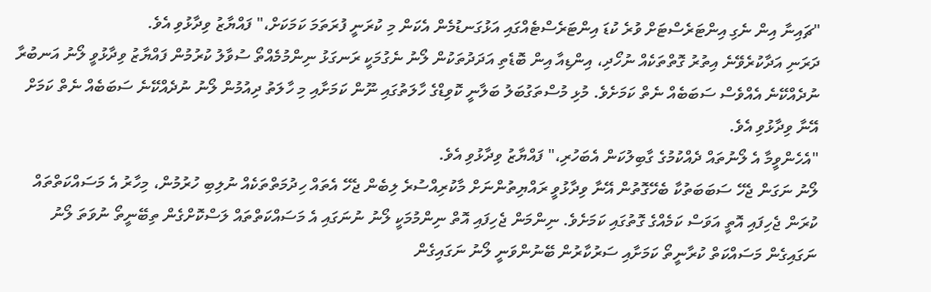"ޗައިނާ އިން ނެގި އިންޓަރެސްޓަށް ވުރެ ކުޑަ އިންޓަރެސްޓެއްގައި އަޅުގަނޑުމެން އެކަން މި ކުރަނީ ފުރަތަމަ ކަމަކަށް،" ފައްޔާޒު ވިދާޅުވި އެވެ.
ދަރަނި އަދާކުރެވޭނެ އިތުރު ގޮތްތަކެއް ނުހޯދި، އިންޑިއާ އިން ބޮޑެތި އަދަދުތަކުން ލޯނު ނެގުމަކީ ރަނގަޅު ނިންމުމެއްތޯ ސުވާލު ކުރުމުން ފައްޔާޒު ވިދާޅުވީ ލޯނު އަނބުރާ ނުދެއްކޭނެ އެއްވެސް ސަބަބެއް ނެތް ކަމަށެވެ. މުޅި މުސްތަގުބަލު ބަލާނީ ކޮވިޑްގެ ހާލަތުގައި ނޫން ކަމަށާއި މި ހާލަތު ދިއުމުން ލޯނު ނުދެއްކޭނެ ސަބަބެއް ނެތް ކަމަށް އޭނާ ވިދާޅުވި އެވެ.
"އެހެންވީމާ އެ ލޯނުތައް ދެއްކުމުގެ ގާބިލުކަން އެބަހުރި،" ފައްޔާޒު ވިދާޅުވި އެވެ.
ލޯނު ނަގަން ޖެހޭ ސަބަބަތުކާ ބެހޭގޮތުން އޭނާ ވިދާޅުވީ ރައްޔިތުންނަށް މާކުރިއްސުރެ ލިބެން ޖެހޭ އެތައް ހިދުމަތްތަކެއް ނުލިބި ހުރުމުން، މިހާރު އެ މަސައްކަތްތައް ކުރަން ޖެހިފައި އޮތީ އަވަސް ކަމެއްގެ ގޮތުގައި ކަމަށެވެ. ނިންމަން ޖެހިފައި އޮތް ނިންމުމަކީ ލޯނު ނުނަގައި އެ މަސައްކަތްތައް ލަސްކޮށްގެން ތިބޭނީތޯ ނުވަތަ ލޯނު ނަގައިގެން މަސައްކަތް ކުރާނީތޯ ކަމަށާއި ސަރުކާރުން ބޭނުންވަނީ ލޯނު ނަގައިގެން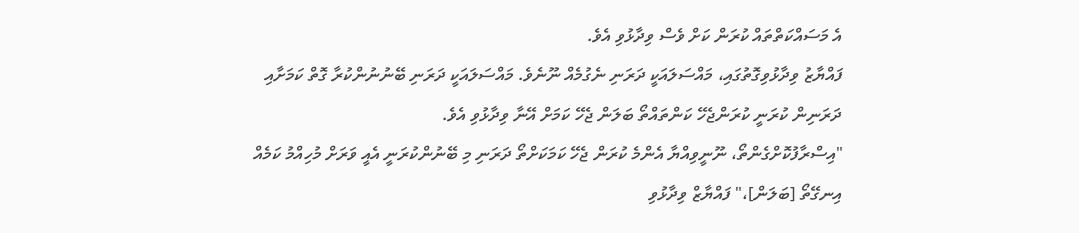އެ މަސައްކަތްތައް ކުރަން ކަށް ވެސް ވިދާޅުވި އެވެ.
ފައްޔާޒު ވިދާޅުވިގޮތުގައި، މައްސަލައަކީ ދަރަނި ނެގުމެއް ނޫނެވެ. މައްސަލައަކީ ދަރަނި ބޭނުނުންކުރާ ގޮތް ކަމަށާއި ދަރަނިން ކުރަނީ ކުރަންޖެހޭ ކަންތައްތޯ ބަލަން ޖެހޭ ކަމަށް އޭނާ ވިދާޅުވި އެވެ.
"އިސްރާފުކޮށްގެންތޯ، ނޫނީވިއްޔާ އެންމެ ކުރަން ޖެހޭ ކަމަކަށްތޯ ދަރަނި މި ބޭނުންކުރަނީ އެއީ ވަރަށް މުހިއްމު ކަމެއް އިނގޭތޯ [ބަލަން]،" ފައްޔާޒް ވިދާޅުވި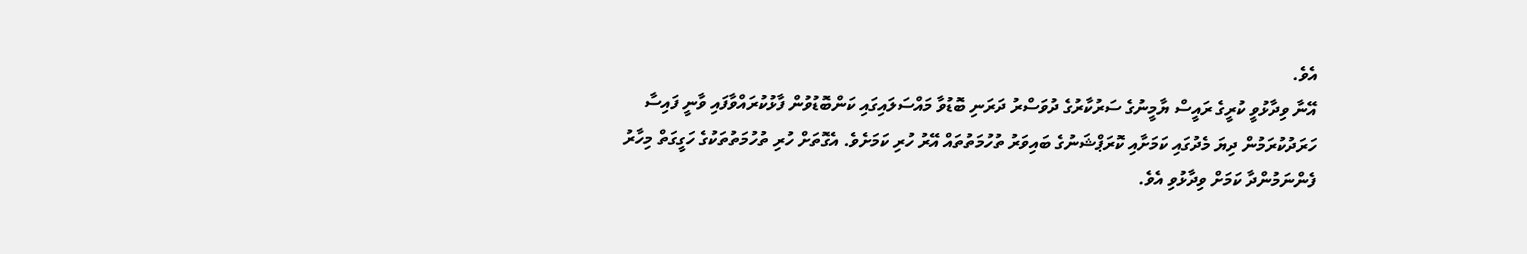އެވެ.
އޭނާ ވިދާޅުވީ ކުރީގެ ރައީސް ޔާމީނުގެ ސަރުކާރުގެ ދުވަސްރު ދަރަނި ބޮޑުވާ މައްސަލައިގައި ކަންބޮޑުވުން ފާޅުކުރައްވާފައި ވާނީ ފައިސާ ހަރަދުކުރަމުން ދިޔަ މެދުގައި ކަމަށާއި ކޮރަޕްޝަނުގެ ބައިވަރު ތުހުމަތުތައް އޭރު ހުރި ކަމަށެވެ. އެގޮތަށް ހުރި ތުހުމަތުތަކުގެ ހަގީގަތް މިހާރު ފެންނަމުންދާ ކަމަށް ވިދާޅުވި އެވެ.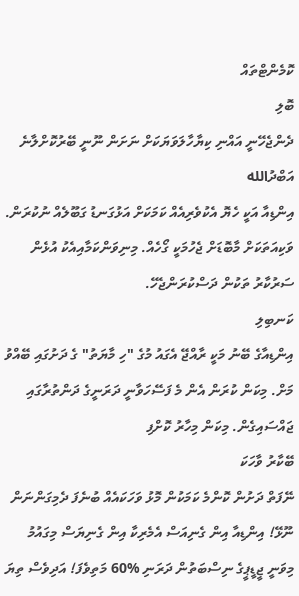ކޮމެންޓްތައް
ބޮލި
ދެންޖެހޭނީ އައްނި ކިޔާހާލަވަޔަކަށް ނަށަން ނޫނީ ބޭރުކޮށްލާނެ
އަބްދުالله
އިންޑިއާ އަކީ ހެޔޮ އެކުވެރިއެއް ކަމަކަށް އަޅުގަނޑު ގަބޫލެއް ނުކުރަން. ވަކިއަތަކަށް މާބޮޑަށް ޖެހުމަކީ ގޯހެއް. މިނިވަންކަމާއިއެކު އުޅެން ސަރުކާރު ތަކުން ދަސްކުރަންޖެހޭ.
ކަނބިލި
އިންޑިއާގެ ބޭނު މަކީ ރާއްޖޭ އެގައު މުގެ "ހި މާޔަތު" ގެ ދަށުގައި ބޭއްވު މަށް. މިކަން ކުރަން އެން މެ ފަސޭހަވާނީ ދަރަނީގެ ދަންތުރާގައި ޖައްސައިގެން. މިކަން މިހާރު ކޮށްފި
ބޭކާރު ވާހަކަ
ނޭފަތް ދަށުން ކޮންމެ ކަމަކުން މޮޅު ވަހަކައެއް ބުނެފަ ދެމިގަންނަން ނޫޅޭ! އިންޑިއާ އިން ގެނިއަސް އެމެރިކާ އިން ގެނިޔަސް މިގައުމު މިވަނީ ޖީޑީޕީގެ ނިސްބަތުން ދަރަނި %60 މަތިވެފަ! އަދިވެސް ތިޔަ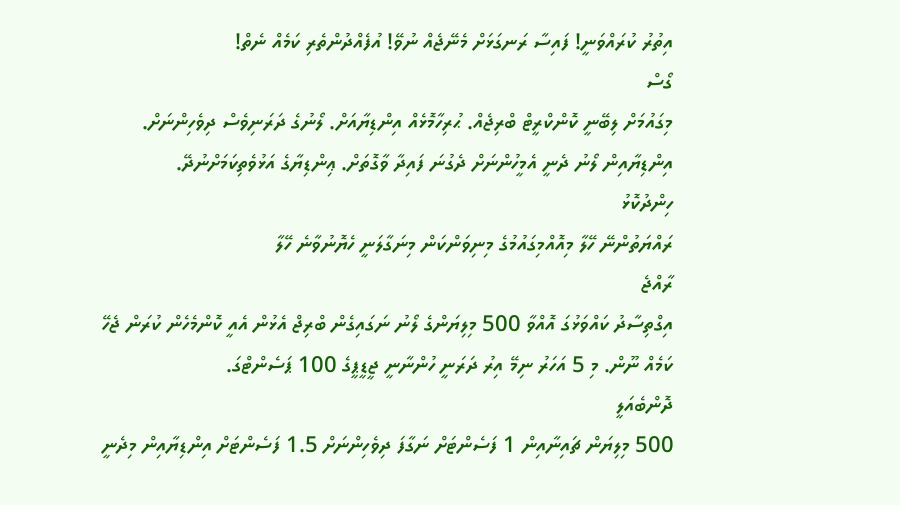އިތުރު ކުރައްވަނީ! ފައިސާ ރަނގަޅަށް މެނޭޖެއް ނުވޭ! އުފެއްދުންތެރި ކަމެއް ނެތް!
ގޯސް
މިގައުމަށް ލިބޭނީ ކޮންކްރީޓް ބްރިޖެއް. ޙުރިހާމޮޅެއް އިންޑިޔާއަށް. ލޯނުގެ ދަރަނިވެސް ދިވެހިންނަށް. އިންޑިޔާއިން ލޯނު ދެނީ އެމީހުންނަށް ދެގުނަ ފައިދާ ވާގޮތަށް. ޢިންޑިޔާގެ އަޅުވެތިކަމަށްނުދޭ.
ހިންދުކޮޅު
ރައްޔަތުންނޭ ހޭލާ މިއޮއްމިގައުމުގެ މިނިވަންކަން މިނަގާލަނީ ހެޔޮނުވާނެ ހޭލާ
ރާއްޖެ
އިގްތިސާދު ކައްވަޅުގަ އޮއްވާ 500 މިލިޔަންގެ ލޯނު ނަގައިގެން ބްރިޖް އެޅުން އެއީ ކޮންމެހެން ކުރަން ޖެހޭ ކަމެއް ނޫން. މި 5 އަހަރު ނިމޭ އިރު ދަރަނީ ހުންނާނީ ޖީޑީޕީގެ 100 ޕަސެންޓްގަ.
ދޮންބެއަލީ
500 މިލިޔަން ޗައިނާއިން 1 ފަސެންޓަށް ނަގާފަ ދިވެހިންނަށް 1.5 ފަސެންޓަށް އިންޑިޔާއިން މިދެނީ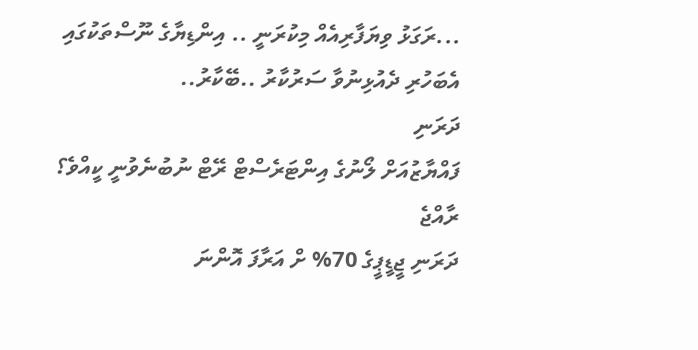...ރަގަޅު ވިޔަފާރިއެއް މިކުރަނީ .. އިންޑިޔާގެ ނޫސްތަކުގައި އެބަހުރި ދެއުޅިނުވާ ސަރުކާރު ..ބޭކާރު..
ދަރަނި
ފައްޔާޒުއަށް ލޯނުގެ އިންޓަރެސްޓް ރޭޓް ނުބުނެވުނީ ކީއްވެ؟
ރާއްޖެ
ދަރަނި ޖީޑީޕީގެ 70% ށް އަރާފަ އޮންނަ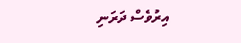އިރުވެސް ދަރަނި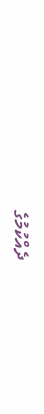ދެއްކުމުގެ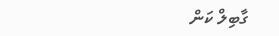ގާބިލް ކަން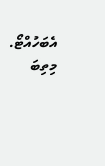އެބަހުއްޓޯ. މިތިބަ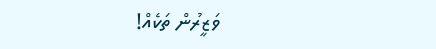ވަޒީރުން ތަކެއް!